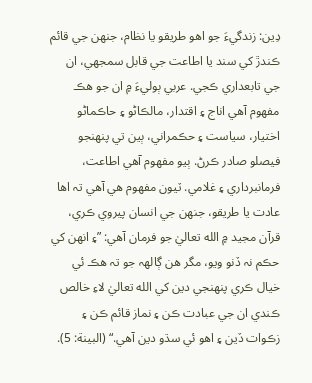دِين: زندگيءَ جو اهو طريقو يا نظام، جنهن جي قائم ڪندڙ کي سند يا اطاعت جي قابل سمجهي، ان جي تابعداري ڪجي. عربي ٻوليءَ ۾ ان جو هڪ مفهوم آهي اناج ۽ اقتدار، مالڪاڻو ۽ حاڪماڻو اختيار، سياست ۽ حڪمراني، ٻين تي پنهنجو فيصلو صادر ڪرڻ. ٻيو مفهوم آهي اطاعت، فرمانبرداري ۽ غلامي. ٽيون مفهوم هي آهي تہ اها عادت يا طريقو، جنهن جي انسان پيروي ڪري، قرآن مجيد ۾ الله تعاليٰ جو فرمان آهي: ”۽ انهن کي حڪم نہ ڏنو ويو، مگر هن ڳالھہ جو تہ هڪ ئي خيال ڪري پنھنجي دين کي الله تعاليٰ لاءِ خالص ڪندي ان جي عبادت ڪن ۽ نماز قائم ڪن ۽ زڪوات ڏين ۽ اهو ئي سڌو دين آهي.“ (البينة: 5).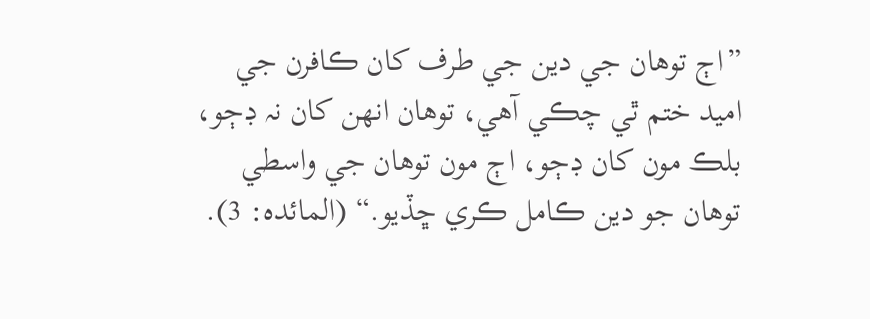”اڄ توهان جي دين جي طرف کان ڪافرن جي اميد ختم ٿي چڪي آهي، توهان انهن کان نہ ڊڄو، بلڪ مون کان ڊڄو، اڄ مون توهان جي واسطي توهان جو دين ڪامل ڪري ڇڏيو.“ (المائده: 3).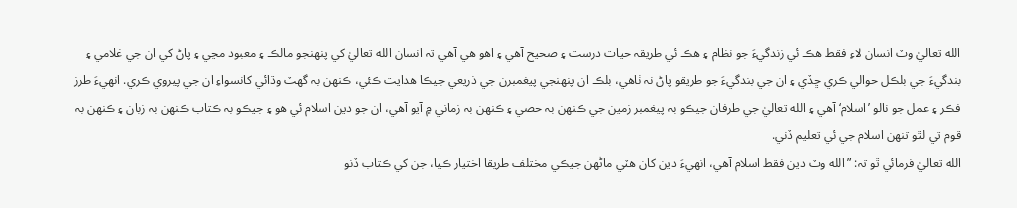الله تعاليٰ وٽ انسان لاءِ فقط هڪ ئي زندگيءَ جو نظام ۽ هڪ ئي طريقہ حيات درست ۽ صحيح آهي ۽ اهو هي آهي تہ انسان الله تعاليٰ کي پنهنجو مالڪ ۽ معبود مڃي ۽ پاڻ کي ان جي غلامي ۽ بندگيءَ جي بلڪل حوالي ڪري ڇڏي ۽ ان جي بندگيءَ جو طريقو پاڻ نہ ٺاهي، بلڪ ان پنھنجي پيغمبرن جي ذريعي جيڪا هدايت ڪئي، ڪنهن بہ گهٽ وڌائي کانسواءِ ان جي پيروي ڪري. انهيءَ طرز فڪر ۽ عمل جو نالو ’اسلام‘ آهي ۽ الله تعاليٰ جي طرفان جيڪو بہ پيغمبر زمين جي ڪنهن بہ حصي ۽ ڪنهن بہ زماني ۾ آيو آهي، ان جو دين اسلام ئي هو ۽ جيڪو بہ ڪتاب ڪنهن بہ زبان ۽ ڪنهن بہ قوم تي لٿو تنهن اسلام جي ئي تعليم ڏني.
الله تعاليٰ فرمائي ٿو تہ: ”الله وٽ دين فقط اسلام آهي، انهيءَ دين کان هٽي ماڻهن جيڪي مختلف طريقا اختيار ڪيا، جن کي ڪتاب ڏنو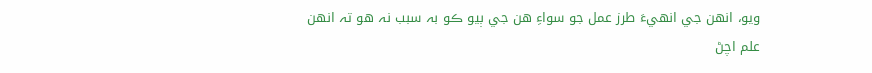ويو، انهن جي انهيءَ طرز عمل جو سواءِ هن جي ٻيو ڪو بہ سبب نہ هو تہ انهن علم اچڻ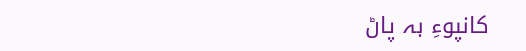کانپوءِ بہ پاڻ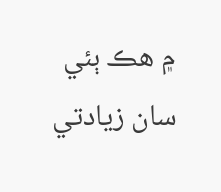۾ هڪ ٻئي سان زيادتي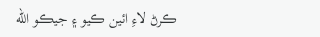ڪرڻ لاءِ ائين ڪيو ۽ جيڪو الله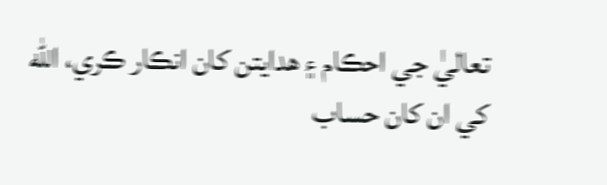تعاليٰ جي احڪام ۽ هدايتن کان انڪار ڪري، الله کي ان کان حساب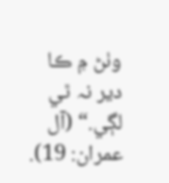وٺڻ ۾ ڪا دير نہ ٿي لڳي.“ (آل عمران: 19).